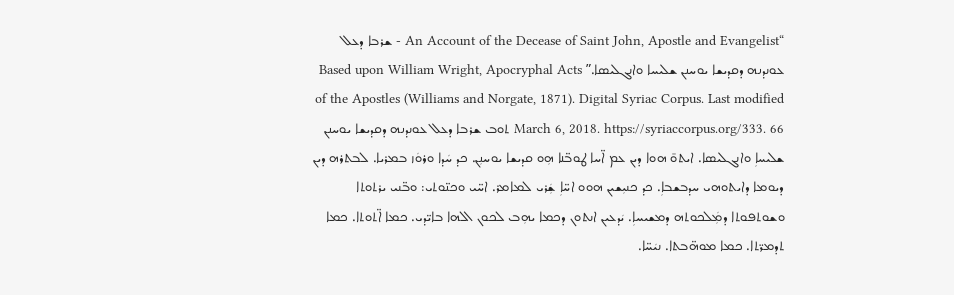“An Account of the Decease of Saint John, Apostle and Evangelist - ܫܪܒܐ ܕܥܠ ܥܘܢܕܢܗ ܕܩܕܝܫܐ ܝܘܚܢܢ ܫܠܝܚܐ ܘܐܢܓܠܝܣܐ.” Based upon William Wright, Apocryphal Acts of the Apostles (Williams and Norgate, 1871). Digital Syriac Corpus. Last modified March 6, 2018. https://syriaccorpus.org/333. 66 ܬܘܒ ܫܪܒܐ ܕܥܠ ܥܘܢܕܢܗ ܕܩܕܝܫܐ ܝܘܚܢܢ ܫܠܝܚܐܼ ܘܐܢܓܠܝܣܐ. ܐܝܬܘ̄ ܗܘܐ ܕܝܢ ܥܡ ܐ̈ܚܐ ܛܘܒ̈ܢܐ ܗܼܘ ܩܕܝܫܐ ܝܘܚܢܼܢ. ܟܕ ܚܿܕܐ ܘܪܘܿܙ ܒܡܪܝܐ. ܠܒܬܪܗ ܕܝܢ ܕܝܘܡܐ ܕܐܝܬܘܗܝ ܚܕܒܫܒܐܼ. ܟܕ ܟܢܝܼܫܝܢ ܗܘܘ ܐܚ̈ܐܼ ܫܼܿܪܝ ܠܡܐܡܪ. ܐܚ̈ܝ ܘܟܢ̈ܘܬܝ: ܘܒ̈ܢܝ ܝܪܬܘܬܐ ܘܫܘܬܦܘܬܐ ܕܡܼܿܠܟܘܬܗ ܕܡܫܝܚܐܼ. ܝܿܕܥܝܢ ܐܢܬܘܢ ܕܟܡܐ ܝܗܼܒ ܠܟܘܢ ܐܠܗܐ ܒܐܝ̈ܕܝ. ܟܡܐ ܐ̈ܬܘܬܐ. ܟܡܐ ܬܕܡܪ̈ܬܐ. ܟܡܐ ܡܘܗ̈ܒܬܐ. ܢܝܿܚ̈ܐ.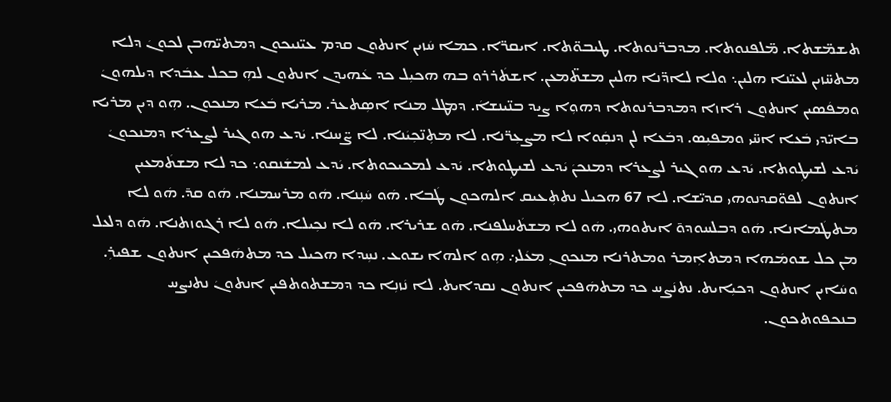ܬܫܡ̈ܫܬܐ. ܡ̈ܠܦܢܘܬܐ. ܡܕܒܪ̈ܢܘܬܐ. ܛܝܒܘ̈ܬܐ. ܐܝܩܪ̈ܐ. ܟܡܐ ܚܿܙܝܢ ܐܢܬܘܢ ܩܕܡ ܥܝ̈ܢܝܟܘܢ ܕܡܬܝ̈ܗܒܢ ܠܟܘܢܿ ܕܠܐ ܡܬܚ̈ܙܝܢ ܠܥܝ̈ܢܐ ܗܠܝܢ܆ ܘܠܐ ܠܐܕ̈ܢܐ ܗܠܝܢ ܡܫܬ̈ܡܥܢ. ܐܫܬܿܪܪܘ ܒܗ ܗܟܝܼܠ ܟܕ ܥܿܗܝܕܢ ܐܢܬܘܢ ܠܗܼ ܒܟܠ ܥܒܿܕܐ ܕܝܠܗܘܢܿ ܘܡܦܿܣܝܢ ܐܢܬܘܢ ܪܐܙܐ ܕܡܕܒܪܢܘܬܐ ܕܗܘܼܐ ܨܝܕ ܒܢ̈ܝܢܫܐܿ. ܕܡܛܠ ܡܢܐ ܐܣܼܬܥܪ. ܡܪܝܐ ܒܿܥܐ ܡܢܟܘܢ. ܗܼܘ ܕܝܢ ܡܪܝܐ ܒܐܝ̈ܕܝ ܒܿܥܐ ܐܚ̈ܝ ܘܡܦܝܼܣ. ܕܒܿܥܐ ܠܢ ܕܢܩܼܿܘܐ ܠܐ ܡܨܥܼܪ̈ܢܐ. ܠܐ ܡܬܼܢ̈ܟܼܝܿܢܐ. ܠܐ ܨ̈ܚܢܐ. ܝܿܕܥ ܗܘ ܓܝܪ ܠܨܥܪܐ ܕܡܢܟܘܢܿ ܝܿܕܥ ܠܫܝܛܼܘܬܐ. ܝܿܕܥ ܗܘ ܓܝܪ ܠܨܥܪܐ ܕܡܢܟܢܿ ܝܿܕܥ ܠܫܝܛܼܘܬܐ. ܝܿܕܥ ܠܡܟܝܟܘܬܐ. ܝܿܕܥ ܠܡܫܿܢܩܘ܆ ܟܕ ܠܐ ܡܫܬܿܡܥܝܢ ܐܢܬܘܢ ܠܦܘ̈ܩܕܢܘܗܝ ܩܕܝ̈ܫܐ. ܠܐ 67 ܗܟܝܠ ܢܬܬܼܥܝܩ ܐܠܗܟܘܢ ܛܿܒܐ. ܗܿܘ ܚܿܢܼܢܐ. ܗܿܘ ܡܪܚܡܢܐ. ܗܿܘ ܩܕ̄. ܗܿܘ ܠܐ ܡܬܛܿܡܐܢܐ. ܗܿܘ ܕܒܠܚܘܕܘ̄ ܐܝܬܘܗܝ. ܗܿܘ ܠܐ ܡܫܬܿܚܠܦܢܐ. ܗܿܘ ܫܪܝܪܐ. ܗܿܘ ܠܐ ܢܟܼܝܠܐ. ܗܿܘ ܠܐ ܪܓܘܙܬܢܐ. ܗܿܘ ܕܠܥܠ ܡܢ ܟܠ ܫܘܡܿܗܐ ܕܡܬܐܼܡܪ ܘܡܬܪܢܐ ܡܢܟܘܢܼ ܡܥܿܠܝ܇ ܗܼܘ ܐܠܗܐ ܝܫܘܥ. ܢܚܼܕܐ ܗܟܝܠ ܟܕ ܡܬܗܿܦܟܝܢ ܐܢܬܘܢ ܫܦܝܪܼ. ܘܚܿܐܝܢ ܐܢܬܘܢ ܕܟܝܼܐܝܬ. ܢܬܢܿܨܚ ܟܕ ܡܬܗܿܦܟܝܢ ܐܢܬܘܢ ܢܩܕܐܝܬ. ܠܐ ܢܿܙܢܼܐ ܟܕ ܕܡܫܬܘܬܦܝܢ ܐܢܬܘܢܿ ܢܬܢܨܚ ܒܢܟܦܘܬܟܘܢ.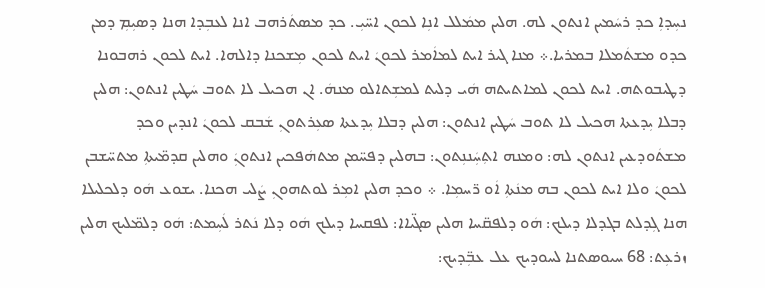ܢܚܼܕܐܼ ܟܕ ܪܚܿܡܝܢ ܐܢܬܘܢ ܠܗ. ܗܠܝܢ ܡܡܿܠܠ ܐܢܼܐ ܠܟܘܢ ܐܚ̈ܝܼ. ܟܕ ܡܣܬܿܪܗܒ ܐܢܐ ܠܥܒܼܕܐ ܗܢܐ ܕܣܝܼܡܼ ܕܡܢ ܟܕܘ ܡܫܬܿܡܠܐ ܒܡܪܝܐ.܀ ܡܢܐ ܓܝܪ ܐܝܬ ܠܡܐܿܡܪ ܠܟܘܢܿ ܐܝܬ ܠܟܘܢ ܡܼܫܟܢܐ ܕܐܠܗܐ. ܐܝܬ ܠܟܘܢ ܪܗܒܘܢܐ ܕܛܝܒܘܬܗ. ܐܝܬ ܠܟܘܢ ܠܡܐܬܝܬܗ ܗܿܝ ܕܠܝܬ ܠܡܫܼܬܐܠܘ ܡܢܗܿ. ܐܢ ܗܟܝܠ ܠܐ ܬܘܒ ܚܿܛܝܢ ܐܢܬܘܢ: ܗܠܝܢ ܕܒܠܐ ܝܼܕܥܬܐ ܗܟܝܠ ܠܐ ܬܘܒ ܚܿܛܝܢ ܐܢܬܘܢ: ܗܠܝܢ ܕܒܠܐ ܝܼܕܥܬܐ ܣܥܼܪܬܘܢܼ ܫܿܒܩ ܠܟܘܢܿ ܐܢܕܝܢ ܘܟܕ ܡܫܬܿܘܕܥܝܢ ܐܢܬܘܢ ܠܗ: ܘܡܢܗ ܐܬܼܚܼܿܢܢܼܬܘܢ: ܒܗܠܝܢ ܕܦܚ̈ܡܢ ܡܬܗܿܦܟܝܢ ܐܢܬܘܢܼܿ ܘܗܠܝܢ ܩܕܡ̈ܝܬܐܼ ܡܬܚ̈ܫܒܢ ܠܟܘܢܿ ܘܠܐ ܐܝܬ ܠܟܘܢ ܒܗ ܡܢܿܬܐܼ ܐܿܘ ܪ̈ܚܡܼܐ. ܀ ܘܟܕ ܗܠܝܢ ܐܡܼܪ ܠܘܬܗܘܢܼ ܨܿܠܝ ܗܟܢܐ. ܝܫܘܥ ܗܿܘ ܕܠܟܠܝܠܐ ܗܢܐ ܓܼܕܠܬ ܒܓܕܠܐ ܕܝܠܟ: ܗܿܘ ܕܠܦܩ̈ܚܐ ܗܠܝܢ ܣܓ̈ܝܐܐ: ܠܦܩܚܐ ܕܝܠܟ ܗܿܘ ܕܠܐ ܢܿܬܪ ܠܿܚܼܡܬ: ܗܿܘ ܕܠܡ̈ܠܝܟ ܗܠܝܢ ܙܪܥܼܬ: 68 ܚܝܘܣܬܢܐ ܠܚܘܕܝܟ ܥܠ ܥܒܼ̈ܕܝܟ: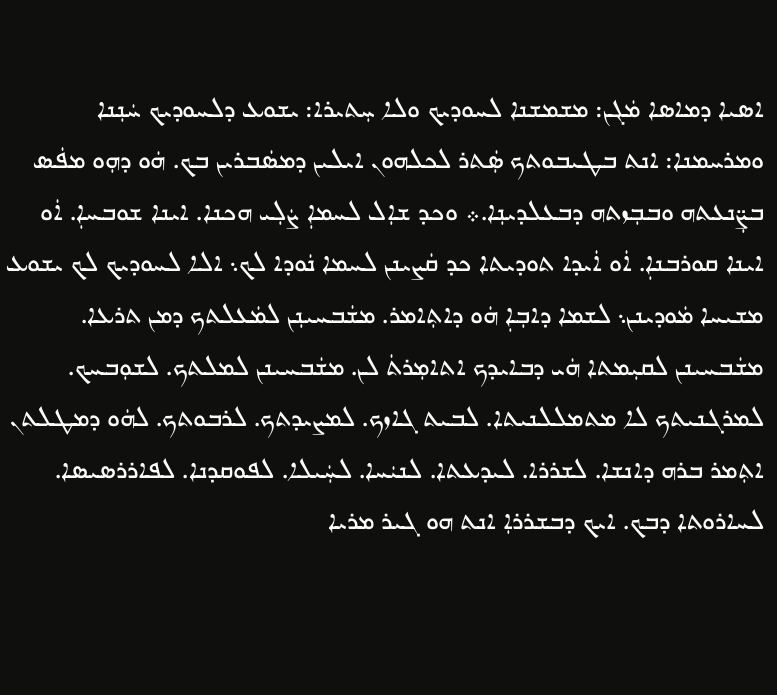ܐܣܝܐ ܕܡܐܣܐ ܡܿܓܢ: ܡܫܡܫܢܐ ܠܚܘܕܝܟ ܘܠܐ ܚܼܬܝܪܐ: ܝܫܘܥ ܕܠܚܘܕܝܟ ܚܿܢܼܢܐ ܘܡܪܚܡܢܐ: ܐܢܬ ܒܛܝܒܘܬܟ ܣܼܿܬܪ ܠܟܠܗܘܢ ܐܝܠܝܢ ܕܡܣܿܒܪܝܢ ܒܟ. ܗܿܘ ܕܗܼܘ ܡܦܿܣ ܒܨܼ̈ܢܥܬܗ ܘܒܒܼܙܬܗ ܕܒܥܠܕܝܢܼܐ.܀ ܘܟܕ ܫܐܼܠ ܠܚܡܐܼ ܨܿܠܼܝ ܗܟܢܐ. ܐܝܢܐ ܫܘܒܚܐܼ. ܐܿܘ ܐܝܢܐ ܩܘܪܒܢܐܼ. ܐܿܘ ܐܿܝܕܐ ܬܘܕܝܬܐ ܟܕ ܩܿܨܝܢܢ ܠܚܡܐ ܢܿܘܕܐ ܠܟ܆ ܐܠܐ ܠܚܘܕܝܟ ܠܟ ܝܫܘܥ ܡܫܝܚܐ ܡܿܘܕܝܢܢ܆ ܠܫܡܐ ܕܐܒܼܐܼ ܗܿܘ ܕܐܬܼܐܡܪ. ܡܫܿܒܚܝܢܼܢ ܠܡܿܥܠܬܟ ܕܡܢ ܬܪܥܐ. ܡܫܿܒܚܝܢܢ ܠܩܝܼܡܬܐ ܗܿܝ ܕܒܐܝܕܟ ܐܬܐܡܼܪܬܿ ܠܢ. ܡܫܿܒܚܝܢܢ ܠܡܠܬܟ. ܠܫܘܼܒܚܟ. ܠܡܪܓܢܝܬܟ ܠܐ ܡܬܡܠܠܢܝܬܐ. ܠܒܝܬ ܓܐܙܟ. ܠܡܨܝܕܬܟ. ܠܪܒܘܬܟ. ܠܗܿܘ ܕܡܛܠܬܢ ܐܬܼܡܪ ܒܪܗ ܕܐܢܫܐ. ܠܫܪܪܐ. ܠܝܕܥܬܐ. ܠܢܝܿܚܐ. ܠܚܼܿܝܠܐ. ܠܦܘܩܕܢܐ. ܠܦܐܪܪܣܝܣܐ. ܠܚܐܪܘܬܐ ܕܒܟ. ܐܝܟ ܕܒܫܪܪܐܼ ܐܢܬ ܗܘ ܓܝܪ ܡܪܝܐ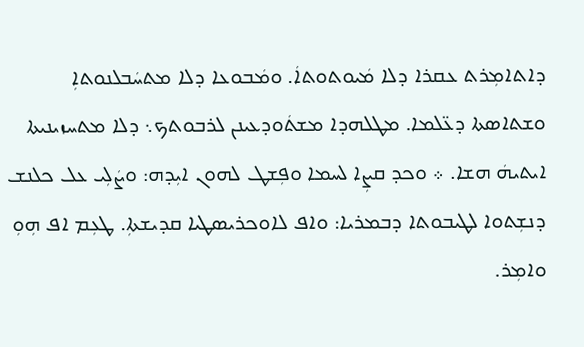ܕܐܬܐܡܼܪܬ ܥܩܪܐ ܕܠܐ ܡܿܝܘܬܘܬܐܿ. ܘܡܿܒܘܥܐ ܕܠܐ ܡܬܚܿܒܠܢܘܬܐܼ ܘܫܬܐܣܬܐ ܕܥ̈ܠܡܐ. ܡܛܠܗܕܐ ܡܫܬܿܘܕܥܝܢܢ ܠܪܒܘܬܟ܆ ܕܠܐ ܡܬܚܙܝܢܝܬܐ ܐܝܬܝܗܿ ܗܫܐ. ܀ ܘܟܕ ܩܨܼܐ ܠܚܡܐ ܘܦܼܫܛ ܠܗܘܢ ܐܝܼܕܗ: ܘܨܿܠܼܝ ܥܠ ܟܠܢܫ ܕܢܫܼܬܘܐ ܠܛܝܒܘܬܐ ܕܒܡܪܝܐ: ܘܐܦ ܠܐܘܟܪܝܣܛܝܐ ܩܕܝܫܬܐܼ. ܛܥܼܡ ܐܦ ܗܼܘܼ ܘܐܡܼܪ.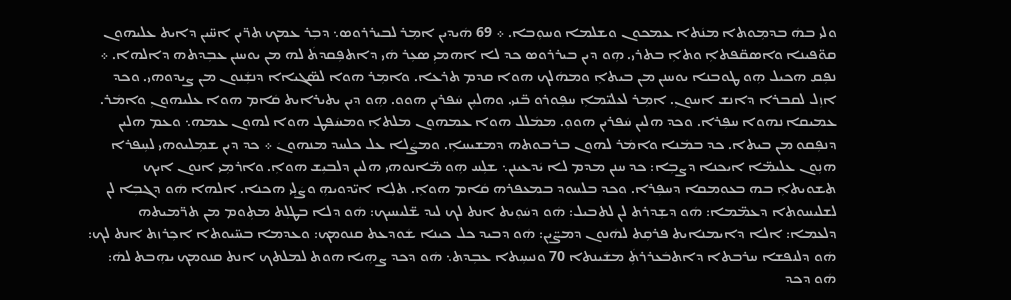ܘܠܝ ܒܗܿ ܒܕܡܼܘܬܐ ܡܢܿܬܐ ܥܡܟܘܢ ܘܫܠܡܐ ܘܚܘܼܒܐ. ܀ 69 ܗܿܝܕܝܢ ܐܡܼܪ ܠܒܝܪܪܘܣ܆ ܕܒܼܪ ܥܡܟ ܬܪ̈ܝܢ ܐܚ̈ܝܢ ܕܐܝܬ ܥܠܝܗܘܢ ܩܘ̈ܦܝܢܐ ܘܐܣܩ̈ܦܬܐܼ ܘܬܐܼ ܒܬܪܝ. ܗܼܘ ܕܝܢ ܒܝܪܪܘܣ ܟܕ ܠܐ ܐܗܡܝܼ ܣܥܼܪ ܗܿܝ ܕܐܬܦܼܩܕܬܿ ܠܗ ܡܢ ܝܘܚܢܢ ܥܒܼܕܬܗ ܕܐܠܗܐ. ܀ ܢܦܼܩ ܗܟܝܠ ܗܼܘ ܛܘܒܢܐ ܝܘܚܢܢ ܡܢ ܒܝܬܐܼ ܘܡܗܿܠܟ ܗܘܐ ܩܕܡ ܬܪܥܐ. ܘܐܡܼܪ ܗܘܐ ܠܣ̈ܓܝܐܐ ܕܢܫܼܿܢܘܢ ܡܢ ܨܝܕܘܗܝ. ܘܟܕ ܐܙܼܠ ܠܩܒܪܐ ܕܐܢܫ ܐܚܘܢܼ. ܐܡܼܪ ܠܥܠܝ̈ܡܐܼ ܚܦܼܘܪܘ ܒ̈ܢܝ. ܘܗܠܝܼܢ ܚܿܦܪܝܢ ܗܘܘ. ܗܼܘ ܕܝܢ ܝܬܝܪܐܝܬ ܩܿܐܡ ܗܘܐ ܥܠܝܗܘܢܼ ܘܐܡܿܪ. ܥܡܝܩܐ ܢܗܘܐ ܚܦܼܪܐ. ܘܟܕ ܗܠܝܢ ܚܿܦܪܝܢ ܗܘܘܼ. ܡܡܿܠܠ ܗܘܐ ܥܡܗܘܢ ܡܠܬܐܼ ܘܡܚܿܦܛ ܗܘܐ ܠܗܘܢ ܥܡܗ܆ ܘܥܡ ܗܠܝܢ ܕܢܦܼܩܘ ܡܢ ܒܝܬܐ. ܟܕ ܒܡܿܢܐ ܘܐܡܿܪ ܠܗܘܢ ܒܪܒܘܬܗ ܕܡܫܝܚܐܼ. ܘܡܨܿܠܐ ܥܠ ܟܠܚܕ ܡܢܗܘܢܿ ܀ ܟܕ ܕܝܢ ܫܡܼܠܝܘܗܝ ܠܚܼܦܪܐ ܗܢܼܘܢ ܥܠܝܡ̈ܐ ܐܝܟܢܐ ܕܨܒܼܐ: ܟܕ ܚܢܢ ܡܕܡ ܠܐ ܝܿܕܥܝܢܢ܆ ܫܠܼܚ ܗܼܘ ܡ̈ܐܢܘܗܝ ܗܠܝܢ ܕܠܒܝܼܫ ܗܘܐܼ. ܘܐܪܡܼܝ ܐܢܘܢ ܐܝܟ ܬܫܘܝܬܐܼ ܒܗ ܒܥܘܡܩܐ ܕܚܦܼܪܐ. ܘܟܕ ܒܠܚܘܕ ܒܡܥܦܪܗ ܩܿܐܡ ܗܘܐܼ. ܬܠܼܐ ܐܝ̈ܕܘܝܗܼ ܘܨܿܠܼܝ ܗܟܢܐ. ܐܠܗܐ ܗܿܘ ܕܓܒܼܐ ܠܢ ܠܫܠܝܚܘܬܐ ܕܥܡ̈ܡܐ: ܗܿܘ ܕܫܼܕܪܬ ܠܢ ܠܬܒܝܠ: ܗܿܘ ܕܚܿܘܼܝܬ ܐܢܬ ܠܟ ܠܝܕ ܫ̈ܠܝܚܝܟ: ܗܿܘ ܕܠܐ ܒܛܠܼܬ ܡܬܼܘܡ ܡܢ ܬܪ̈ܡܝܬܗ ܕܠܥܡܐ: ܐܠܐ ܕܐܝܡܢܐܝܬ ܦܪܩܼܬ ܠܗܿܢܘܢ ܕܡܨ̈ܝܢ: ܗܿܘ ܕܒܝܕ ܟܠ ܟܝܢܐ ܫܿܘܕܥܬ ܩܢܘܡܟ: ܘܥܕܡܐ ܒܚ̈ܝܘܬܐ ܐܟܼܪܙܬ ܐܢܬ ܠܟ: ܗܿܘ ܕܠܢܦܫܐ ܚܪܒܬܐ ܕܐܬܒܿܥܪܪܬܼܿ ܡܫܿܝܢܬܐ 70 ܘܢܝܚܼܬܐ ܥܒܼܕܬ܆ ܗܿܘ ܕܟܕ ܨܗܼܝܐ ܗܘܬ ܠܡܠܬܟ ܐܢܬ ܩܢܘܡܟ ܝܗܼܒܬ ܠܗܿ: ܗܿܘ ܕܟܕ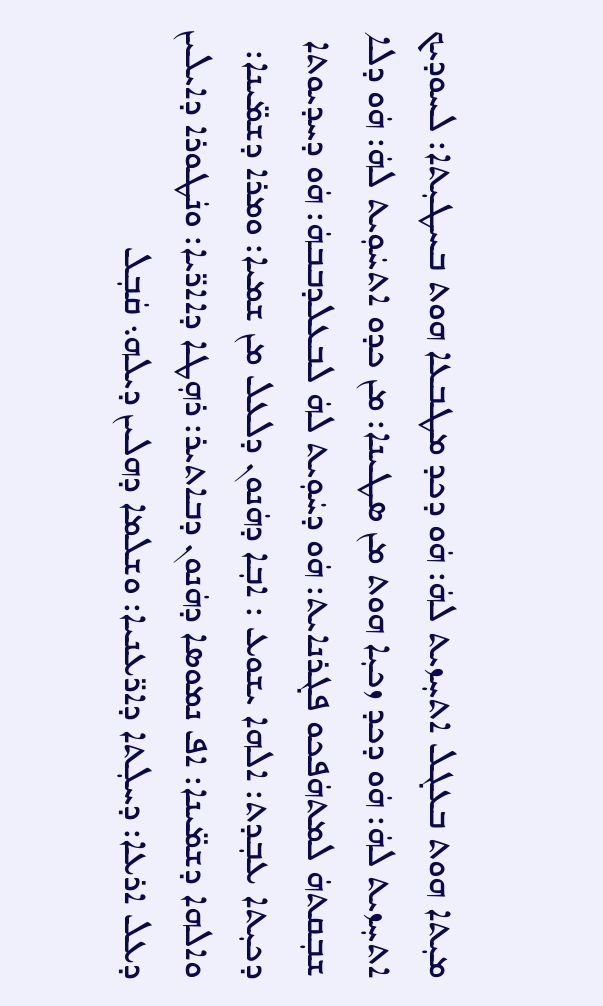ܡܝܼܬܐ ܗܘܬ ܒܥܓܠ ܐܬܚܼܙܝܬ ܠܗܿ: ܗܿܘ ܕܟܕ ܡܛܒܥܐ ܗܘܬ ܒܚܛܝܼܬܐ: ܠܚܘܕܝܟ ܐܬܚܼܙܝܬ ܠܗܿ: ܗܿܘ ܕܟܕ ܙܟܝܼܐ ܗܘܬ ܡܢ ܣܛܝܢܐ: ܡܢ ܟܕܘ ܐܬܚܿܘܼܝܬ ܠܗܿ: ܗܿܘ ܕܠܐ ܫܒܼܩܬܗܿ ܠܡܬܗܿܦܟܘ ܦܓܪܢܐܝܬ: ܗܿܘ ܕܚܿܘܼܝܬ ܠܗܿ ܠܒܥܠܕܒܒܗܿ: ܗܿܘ ܕܚܕܝܘܬܐ ܕܟܝܼܬܐ ܥܒܼܕܬ: ܐܠܗܐ ܝܫܘܥ : ܐܒܼܐ ܕܗܿܢܘܢ ܕܠܥܠ ܡܢ ܫܡܝܐ: ܘܡܪܐ ܕܫܡ̈ܝܢܐ: ܘܐܠܗܐ ܕܫܡ̈ܝܢܐ: ܐܦ ܢܡܘܣܐ ܕܗܿܢܘܢ ܕܒܐܬܝܪ: ܪܗܼܛܐ ܕܐܐܪ̈ܝܐ: ܘܢܿܛܘܪܐ ܕܐܝܠܝܢ ܕܥܠ ܐܪܥܐ: ܕܚܠܼܬܐ ܕܐܪ̈ܥܢܝܐ: ܘܫܠܡܐ ܕܗܠܝܢ ܕܝܠܗ܆ ܩܿܒܼܠ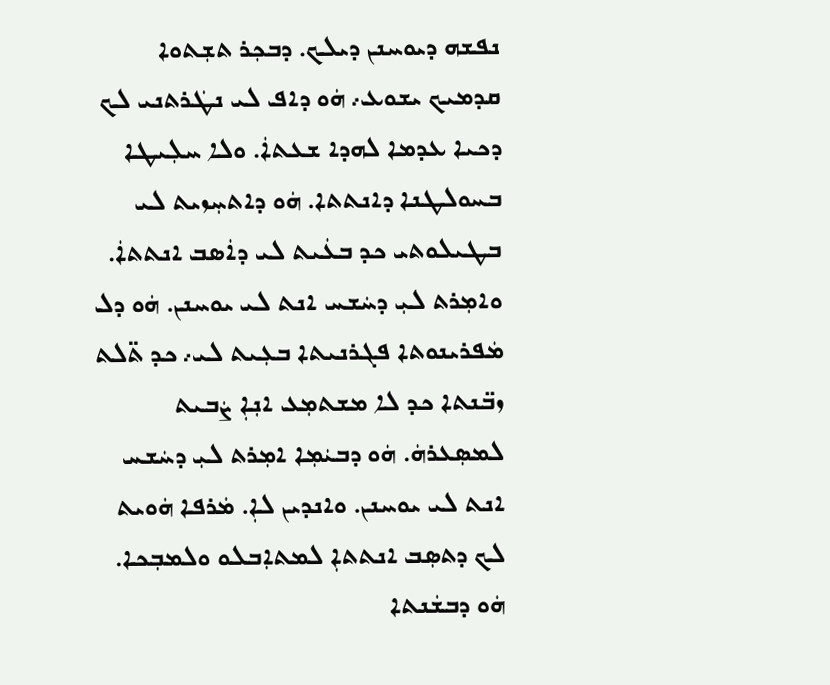ܢܦܫܗ ܕܝܘܚܢܢ ܕܝܠܟ. ܕܒܟܼܪ ܬܫܼܬܘܐ ܩܕܡܝܟ ܝܫܘܥ܇ ܗܿܘ ܕܐܦ ܠܝ ܢܛܿܪܬܢܝ ܠܟ ܕܟܝܐ ܥܕܡܐ ܠܗܕܐ ܫܥܬܐܿ. ܘܠܐ ܚܠܼܝܛܐ ܒܚܘܠܛܢܐ ܕܐܢܬܬܐ. ܗܿܘ ܕܐܬܚܼܙܝܬ ܠܝ ܒܛܝܠܘܬܝ ܟܕ ܒܥܿܝܬ ܠܝ ܕܐܿܣܒ ܐܢܬܬܐܿ. ܘܐܡܼܪܬ ܠܝܼ ܕܚܿܫܚ ܐܢܬ ܠܝ ܝܘܚܢܢ. ܗܿܘ ܕܠ ܡܿܦܪܝܢܘܬܐ ܦܓܪܢܝܬܐ ܒܥܼܝܬ ܠܝ܇ ܟܕ ܬ̈ܠܬ ܙܒ̈ܢܬܐ ܟܕ ܠܐ ܡܫܬܡܼܥ ܐܢܼܐܼ ܨܿܒܝܬ ܠܡܣܼܥܪܗܿ. ܗܿܘ ܕܒܝܿܡܼܐ ܐܡܼܪܬ ܠܝܼ ܕܚܿܫܚ ܐܢܬ ܠܝ ܝܘܚܢܢ. ܘܐܢܕܝܢ ܠܐܼ. ܡܿܪܦܐ ܗܿܘܝܬ ܠܟ ܕܬܣܼܒ ܐܢܬܬܐܼ ܠܡܬܐܼܒܠܘ ܘܠܡܒܼܟܐ. ܗܿܘ ܕܒܫܿܢܬܐ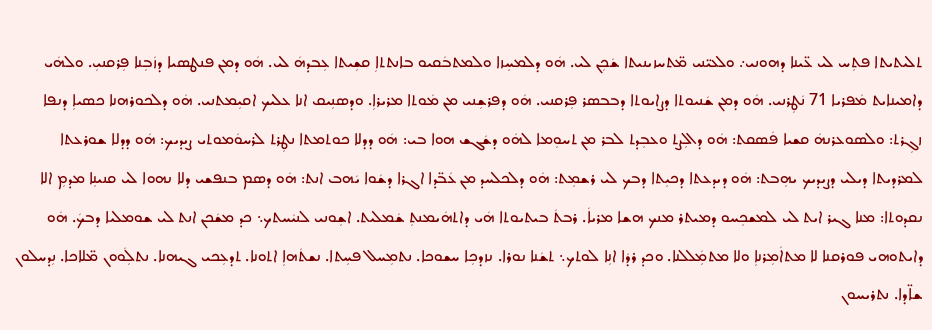ܬܠܝܬܝܬܐ ܦܬܼܚ ܠܝ ܥ̈ܝܢܐ ܕܗܘܢܝ܇ ܘܠܥܝ̈ܢܝ ܡ̈ܬܚܙܝܢܝܬܐ ܫܿܟܼܢ ܠܝ. ܗܿܘ ܕܠܡܚܼܙܐ ܘܠܡܬܒܿܩܝܘ ܒܐܢܬܬܐܼ ܩܫܼܝܬܐ ܥܼܒܕܗܿ ܠܝ. ܗܿܘ ܕܡܢ ܦܢܛܣܝܐ ܕܙܿܒܼܢܐ ܦܼܪܩܢܝܼ. ܘܠܗܿܝ ܕܐܡܝܢܐܝܬ ܡܿܦܪܝܐ 71 ܢܿܛܼܪܢܝ. ܗܿܘ ܕܡܢ ܫܿܢܝܘܬܐ ܕܨܐܝܘܬܐ ܕܒܒܣܪ ܦܼܪܩܢܝ. ܗܿܘ ܕܦܪܫܼܢܝ ܡܢ ܡܿܘܬܐ ܡܪܝܪܐܼ. ܘܕܣܢܼܝܩ ܐܢܐ ܥܠܝܟ ܐܩܝܼܡܬܢܝ. ܗܿܘ ܕܠܟܘܪܗܢܐ ܟܣܝܐܼ ܕܢܦܐ ܙܓܼܪܬ: ܘܠܣܘܥܪܢܗܿ ܩܫܝܐ ܦܿܣܩܬ: ܗܿܘ ܕܐܠܼܨܬ ܘܥܒܼܕܬ ܠܒܪ ܡܢ ܬܚܘܼܡܐ ܠܗܿܘ ܕܫܿܓܫ ܗܘܐ ܒܝ: ܗܿܘ ܕܕܠܐ ܟܘܬܡܬܐ ܢܛܼܪܬ ܠܪܚܘܿܡܘܬܝ ܨܝܕܝܟ: ܗܿܘ ܕܕܠܐ ܫܘܪܥܬܐ ܠܡܪܕܝܬܐ ܕܝܠܝ ܕܨܝܕܝܟ ܝܗܼܒܬ: ܗܿܘ ܕܝܕܥܬܐ ܕܟܝܼܬܐ ܕܒܟ ܠܝ ܪܫܡܼܬ: ܗܿܘ ܕܠܟܠܚܕ ܡܢ ܥܿܒ̈ܕܐ ܐܓܪܐ ܕܫܿܘܐ ܝܿܗܒ ܐܢܬ: ܗܿܘ ܕܣܡ ܒܢܦܫܝ ܕܠܐ ܢܗܘܐ ܠܝ ܩܢܝܢܼܐ ܡܕܡܼ ܐܠܐ ܢܩܕܘܬܐ: ܡܢܐ ܓܝܪ ܐܝܬ ܠܝ ܠܡܫܟܼܚܘ ܕܡܝܬܪ ܡܢܟ ܗܫܐ ܡܪܝܐܿ. ܪܒܬܿ ܒܝܬܝܘܬܐ ܗܿܝ ܕܐܬܗܿܝܡܢܬܼ ܫܿܡܠܝܬ. ܐܫܼܘܢܝ ܠܢܝܿܚܬܟ܆ ܟܕ ܡܫܿܟܢ ܐܢܬ ܠܝ ܫܘܡܠܝܐ ܕܒܟܿ. ܗܿܘ ܕܐܝܬܘܗܝ ܦܘܪܩܢܐ ܠܐ ܡܬܐܿܡܼܪܢܐܼ ܘܠܐ ܡܬܡܼܿܠܠܢܐ. ܘܟܕ ܪܕܿܐ ܐܢܼܐ ܠܘܬܟ܆ ܬܫܿܢܐ ܢܘܪܐ. ܢܙܕܟܼܐ ܚܫܘܟܐ. ܢܬܡܼܚܠ ܦܚܼܬܐ. ܢܫܬܿܗܐܼ ܐܬܘܢܐ. ܬܕܥܼܟܝ ܓܝܗܢܐ. ܢܬܠܼܿܘܘܢ ܡ̈ܠܐܟܐ. ܢܼܕܚܠܘܢ ܫܐ̈ܕܐ. ܢܬܪܝܚܘܢ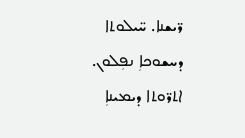ܪ̈ܝܫܢܐ. ܚ̈ܝܠܘܬܐ ܕܚܫܘܟܐܼ ܢܦܼܠܘܢ. ܐܬܪ̈ܘܬܐ ܕܝܡܝܢܐܼ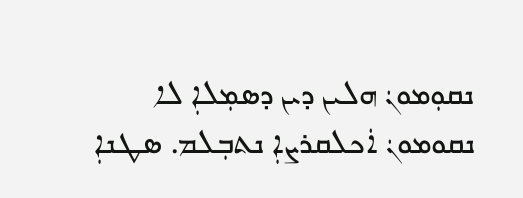ܢܩܘܼܡܘܢܿ ܗܠܝܢ ܕܝܢ ܕܣܡܼܠܐܼ ܠܐ ܢܩܘܡܘܢܿ ܐܿܟܠܩܪܨܐܼ ܢܬܒܼܠܡ. ܣܛܢܐܼ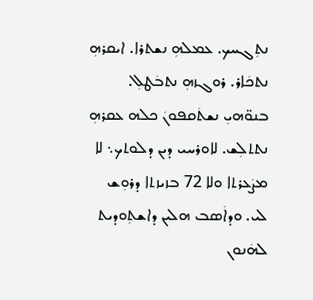ܢܬܼܓܚܟ. ܥܡܠܗܼ ܢܫܬܪܐ. ܐܝܩܪܗܼ ܢܬܟܿܐܪ. ܪܘܓܙܗܼ ܢܬܒܿܛܠܼ. ܒܢܘ̈ܗܝܼ ܢܫܬܿܩܦܘܢܿ ܟܠܗ ܥܩܪܗܼ ܢܬܬܠܼܫ. ܠܐܘܪܚܝ ܕܝܢ ܕܠܘܬܟ܆ ܠܐ ܡܨܿܥܪܬܐ ܘܠܐ 72 ܒܙܝܙܬܐ ܕܪܘܼܫ ܠܝ. ܘܕܐܿܣܒ ܗܠܝܢ ܕܐܫܬܼܘܕܝܬ ܠܗܿܢܘܢ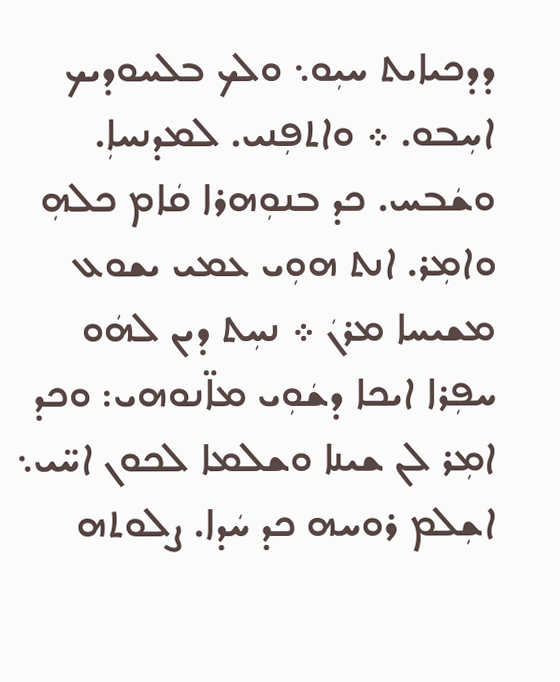ܕܕܟܝܐܝܬ ܚܝܼܘ܆ ܘܠܟ ܒܠܚܘܕܝܟ ܐܚܼܒܘ. ܀ ܘܐܬܦܼܢܝ. ܠܡܕܢܚܐܼ. ܘܫܿܒܚ. ܟܕ ܒܢܘܼܗܪܐ ܩܿܐܡ ܟܠܗܼ ܘܐܡܼܪ. ܐܢܬ ܗܘܼܝ ܥܡܝ ܝܫܘܥ ܡܫܝܚܐ ܡܪܢܿ ܀ ܢܚܼܬ ܕܝܢ ܠܗܿܘ ܚܦܼܪܐ ܐܝܟܐ ܕܫܿܘܼܝ ܡܐ̈ܢܘܗܝ: ܘܟܕ ܐܡܼܪ ܠܢ ܫܝܢܐ ܘܫܠܡܐ ܠܟܘܢ ܐܚ̈ܝ܆ ܐܫܼܠܡ ܪܘܚܗ ܟܕ ܚܿܕܐ. ܨܠܘܬܗ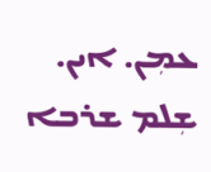ܥܡܼܢ. ܐܝܢ. ܫܼܠܡ ܫܪܒܐ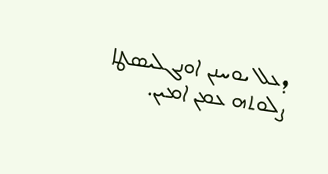ܕܥܠ ܝܘܚܢܢ ܐܘܢܓܠܝܣܛܐ ܨܠܘܬܗ ܥܡܢ ܐܡܝܢ.